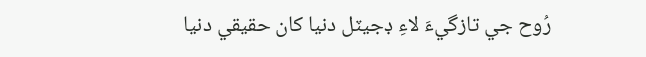رُوح جي تازگيءَ لاءِ ڊجيٽل دنيا کان حقيقي دنيا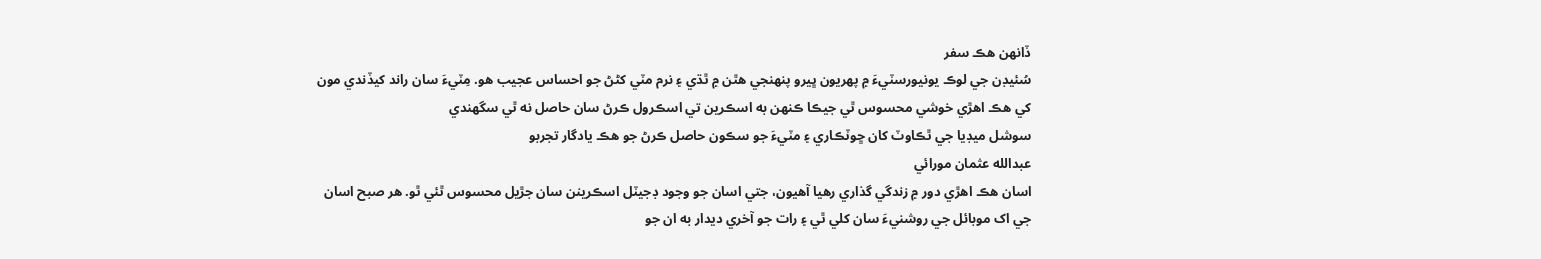ڏانهن هڪ سفر
سُئيڊن جي لوڪ يونيورسٽيءَ ۾ پهريون ڀيرو پنهنجي هٿن ۾ ٿڌي ۽ نرم مٽي کڻڻ جو احساس عجيب هو. مِٽيءَ سان راند کيڏندي مون کي هڪ اهڙي خوشي محسوس ٿي جيڪا ڪنهن به اسڪرين تي اسڪرول ڪرڻ سان حاصل نه ٿي سگهندي
سوشل ميڊيا جي ٿڪاوٽ کان ڇوٽڪاري ۽ مٽيءَ جو سڪون حاصل ڪرڻ جو هڪ يادگار تجربو
عبدالله عثمان مورائي
اسان هڪ اهڙي دور ۾ زندگي گذاري رهيا آهيون، جتي اسان جو وجود ڊجيٽل اسڪرينن سان جڙيل محسوس ٿئي ٿو. هر صبح اسان جي اک موبائل جي روشنيءَ سان کلي ٿي ۽ رات جو آخري ديدار به ان جو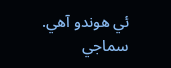ئي هوندو آهي. سماجي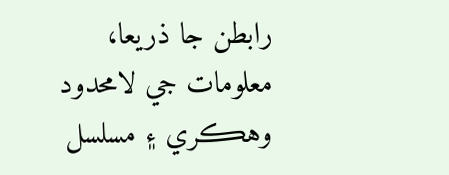رابطن جا ذريعا، معلومات جي لامحدود وهڪري ۽ مسلسل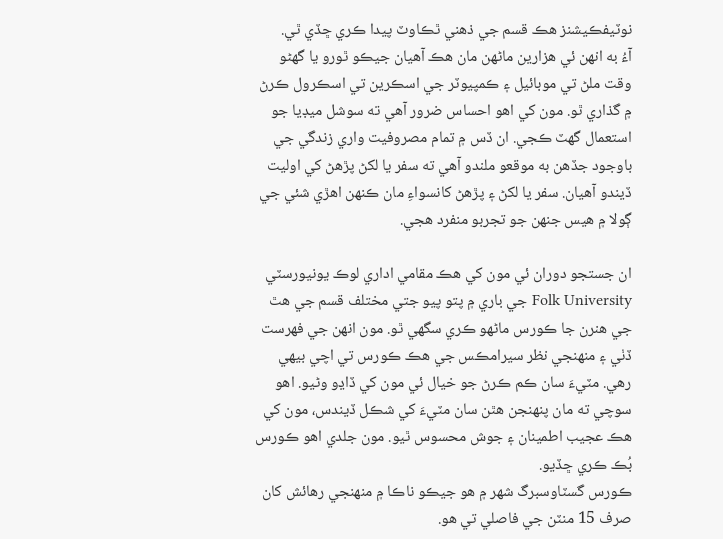نوٽيفڪيشنز هڪ قسم جي ذهني ٿڪاوٽ پيدا ڪري ڇڏي ٿي.
آءُ به انهن ئي هزارين ماڻهن مان هڪ آهيان جيڪو ٿورو يا گهڻو وقت ملڻ تي موبائيل ۽ ڪمپيوٽر جي اسڪرين تي اسڪرول ڪرڻ ۾ گذاري ٿو. مون کي اهو احساس ضرور آهي ته سوشل ميڊيا جو استعمال گهٽ ڪجي. ان ڏس ۾ تمام مصروفيت واري زندگي جي باوجود جڏهن به موقعو ملندو آهي ته سفر يا لکڻ پڙهڻ کي اوليت ڏيندو آهيان. سفر يا لکڻ ۽ پڙهڻ کانسواءِ مان ڪنهن اهڙي شئي جي ڳولا ۾ هيس جنهن جو تجربو منفرد هجي.

ان جستجو دوران ئي مون کي هڪ مقامي اداري لوڪ يونيورسٽي Folk University جي باري ۾ پتو پيو جتي مختلف قسم جي هٿ جي هنرن جا ڪورس ماڻهو ڪري سگهي ٿو. مون انهن جي فهرست ڏٺي ۽ منهنجي نظر سيرامڪس جي هڪ ڪورس تي اچي بيهي رهي. مٽيءَ سان ڪم ڪرڻ جو خيال ئي مون کي ڏاڍو وڻيو. اهو سوچي ته مان پنهنجن هٿن سان مٽيءَ کي شڪل ڏيندس، مون کي هڪ عجيب اطمينان ۽ جوش محسوس ٿيو. مون جلدي اهو ڪورس بُڪ ڪري ڇڏيو.
ڪورس گسٽاوسبرگ شهر ۾ هو جيڪو ناڪا ۾ منهنجي رهائش کان صرف 15 منٽن جي فاصلي تي هو.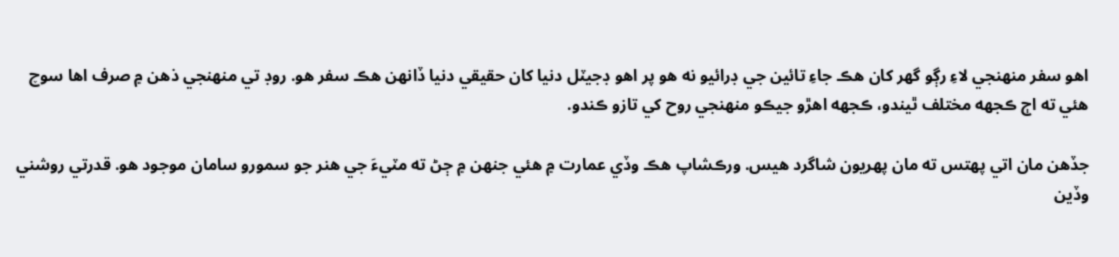اهو سفر منهنجي لاءِ رڳو گهر کان هڪ جاءِ تائين جي ڊرائيو نه هو پر اهو ڊجيٽل دنيا کان حقيقي دنيا ڏانهن هڪ سفر هو. روڊ تي منهنجي ذهن ۾ صرف اها سوچ هئي ته اڄ ڪجهه مختلف ٿيندو، ڪجهه اهڙو جيڪو منهنجي روح کي تازو ڪندو.

جڏهن مان اتي پهتس ته مان پهريون شاگرد هيس. ورڪشاپ هڪ وڏي عمارت ۾ هئي جنهن ۾ ڄڻ ته مٽيءَ جي هنر جو سمورو سامان موجود هو. قدرتي روشني وڏين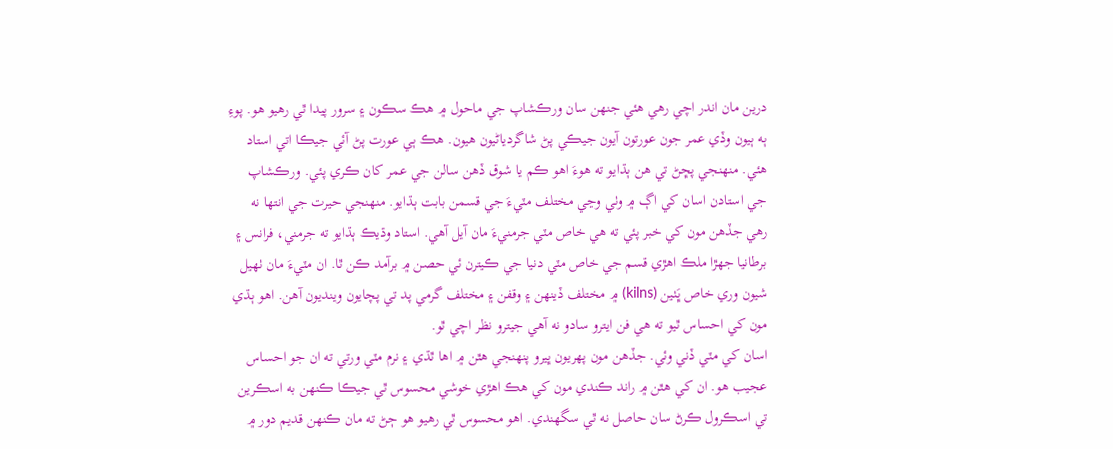درين مان اندر اچي رهي هئي جنهن سان ورڪشاپ جي ماحول ۾ هڪ سڪون ۽ سرور پيدا ٿي رهيو هو. پوءِ ٻه ٻيون وڏي عمر جون عورتون آيون جيڪي پڻ شاگردياڻيون هيون. هڪ ٻي عورت پڻ آئي جيڪا اتي استاد هئي. منهنجي پڇڻ تي هن ٻڌايو ته هوءَ اهو ڪم يا شوق ڏهن سالن جي عمر کان ڪري پئي. ورڪشاپ جي استادن اسان کي اڳ ۾ وٺي وڃي مختلف مٽيءَ جي قسمن بابت ٻڌايو. منهنجي حيرت جي انتها نه رهي جڏهن مون کي خبر پئي ته هي خاص مٽي جرمنيءَ مان آيل آهي. استاد وڌيڪ ٻڌايو ته جرمني، فرانس ۽ برطانيا جهڙا ملڪ اهڙي قسم جي خاص مٽي دنيا جي ڪيترن ئي حصن ۾ برآمد ڪن ٿا. ان مٽيءَ مان ٺهيل شيون وري خاص ڀَٺين (kilns) ۾ مختلف ڏينهن ۽ وقفن ۽ مختلف گرمي پد تي پچايون وينديون آهن. اهو ٻڌي مون کي احساس ٿيو ته هي فن ايترو سادو نه آهي جيترو نظر اچي ٿو.
اسان کي مٽي ڏني وئي. جڏهن مون پهريون ڀيرو پنهنجي هٿن ۾ اها ٿڌي ۽ نرم مٽي ورتي ته ان جو احساس عجيب هو. ان کي هٿن ۾ راند ڪندي مون کي هڪ اهڙي خوشي محسوس ٿي جيڪا ڪنهن به اسڪرين تي اسڪرول ڪرڻ سان حاصل نه ٿي سگهندي. اهو محسوس ٿي رهيو هو ڄڻ ته مان ڪنهن قديم دور ۾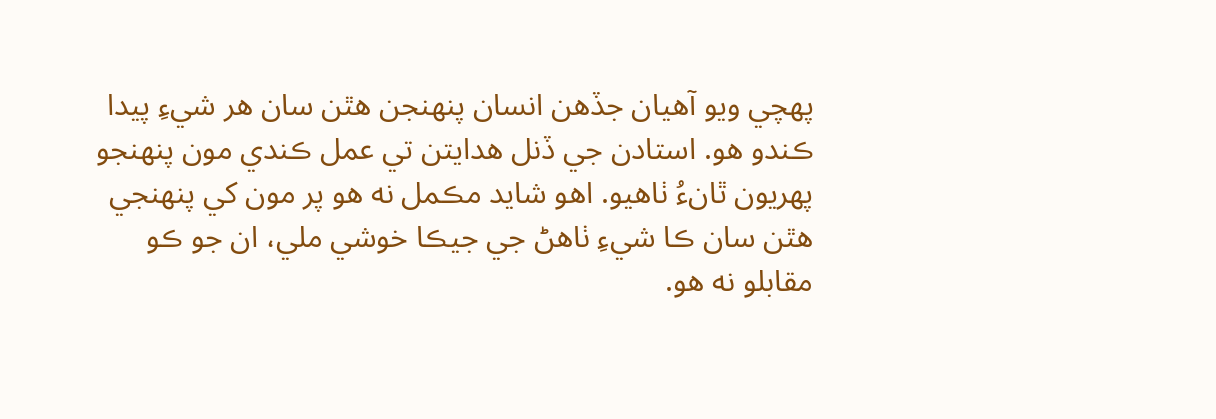پهچي ويو آهيان جڏهن انسان پنهنجن هٿن سان هر شيءِ پيدا ڪندو هو. استادن جي ڏنل هدايتن تي عمل ڪندي مون پنهنجو پهريون ٿانءُ ٺاهيو. اهو شايد مڪمل نه هو پر مون کي پنهنجي هٿن سان ڪا شيءِ ٺاهڻ جي جيڪا خوشي ملي، ان جو ڪو مقابلو نه هو.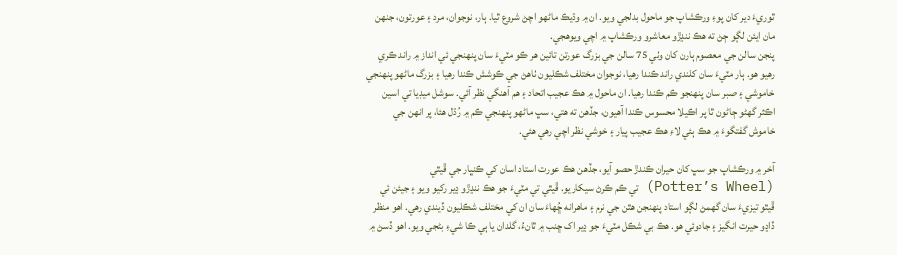ٿوريءَ دير کان پوءِ ورڪشاپ جو ماحول بدلجي ويو. ان ۾ وڌيڪ ماڻهو اچڻ شروع ٿيا. ٻار، نوجوان، مرد ۽ عورتون، جنهن مان ايئن لڳو ڄڻ ته هڪ ننڍڙو معاشرو ورڪشاپ ۾ اچي ويوهجي.
پنجن سالن جي معصوم ٻارن کان وٺي 75 سالن جي بزرگ عورتن تائين هر ڪو مٽيءَ سان پنهنجي ئي انداز ۾ راند ڪري رهيو هو. ٻار مٽيءَ سان کلندي راند ڪندا رهيا، نوجوان مختلف شڪليون ٺاهڻ جي ڪوشش ڪندا رهيا ۽ بزرگ ماڻهو پنهنجي خاموشي ۽ صبر سان پنهنجو ڪم ڪندا رهيا. ان ماحول ۾ هڪ عجيب اتحاد ۽ هم آهنگي نظر آئي. سوشل ميڊيا تي اسين اڪثر گهڻو ڄاڻون ٿا پر اڪيلا محسوس ڪندا آهيون، جڏهن ته هتي، سڀ ماڻهو پنهنجي ڪم ۾ رُڌل هئا، پر انهن جي خاموش گفتگوءَ ۾ هڪ ٻئي لاءِ هڪ عجيب پيار ۽ خوشي نظر اچي رهي هئي.

آخر ۾ ورڪشاپ جو سڀ کان حيران ڪندڙ حصو آيو، جڏهن هڪ عورت استاد اسان کي ڪنڀار جي ڦيٿي (Potter’s Wheel) تي ڪم ڪرڻ سيکاريو. ڦيٿي تي مٽيءَ جو هڪ ننڍڙو ڍير رکيو ويو ۽ جيئن ئي ڦيٿو تيزيءَ سان گھمڻ لڳو استاد پنهنجن هٿن جي نرم ۽ ماهرانه ڇُھاءَ سان ان کي مختلف شڪليون ڏيندي رهي. اهو منظر ڏاڍو حيرت انگيز ۽ جادوئي هو. هڪ بي شڪل مٽيءَ جو ڍير اک ڇنب ۾ ٿانءُ، گلدان يا ٻي ڪا شيءِ بڻجي ويو. اهو ڏسڻ ۾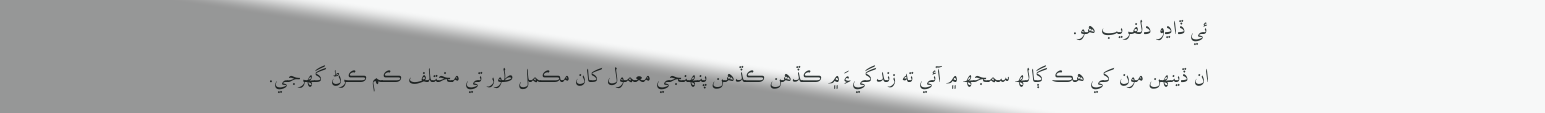ئي ڏاڍو دلفريب هو.
ان ڏينهن مون کي هڪ ڳالھ سمجھ ۾ آئي ته زندگيءَ ۾ ڪڏهن ڪڏهن پنهنجي معمول کان مڪمل طور تي مختلف ڪم ڪرڻ گهرجي.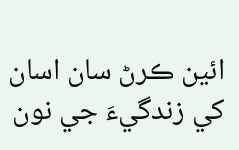ائين ڪرڻ سان اسان کي زندگيءَ جي نون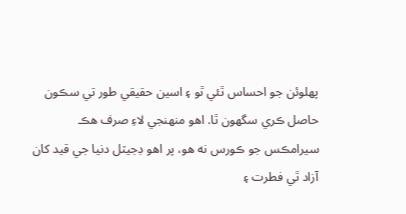پهلوئن جو احساس ٿئي ٿو ۽ اسين حقيقي طور تي سڪون حاصل ڪري سگهون ٿا. اهو منهنجي لاءِ صرف هڪ سيرامڪس جو ڪورس نه هو، پر اهو ڊجيٽل دنيا جي قيد کان آزاد ٿي فطرت ۽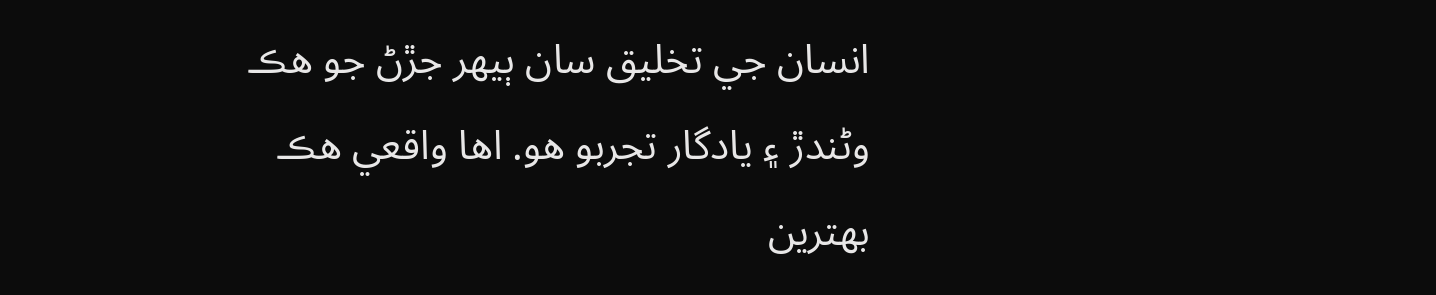انسان جي تخليق سان ٻيهر جڙڻ جو هڪ وڻندڙ ۽ يادگار تجربو هو. اها واقعي هڪ بهترين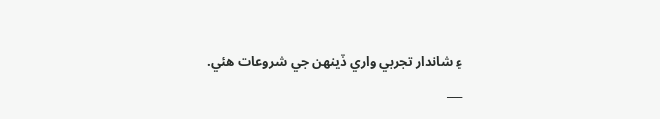۽ شاندار تجربي واري ڏينهن جي شروعات هئي.
___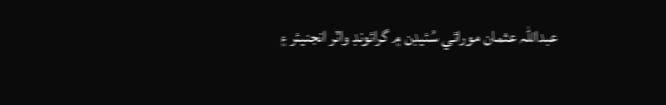عبداللہ عثمان مورائي سُئيڊن ۾ گرائونڊ واٽر انجنيئر ۽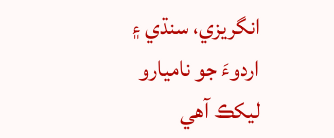انگريزي، سنڌي ۽ اردوءَ جو ناميارو ليکڪ آھي